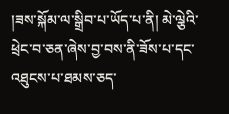།ཟས་སྐོམ་ལ་སྒྲིབ་པ་ཡོད་པ་ནི། མེ་ལྕེའི་ཕྲེང་བ་ཅན་ཞེས་བྱ་བས་ནི་ཟོས་པ་དང་འཐུངས་པ་ཐམས་ཅད་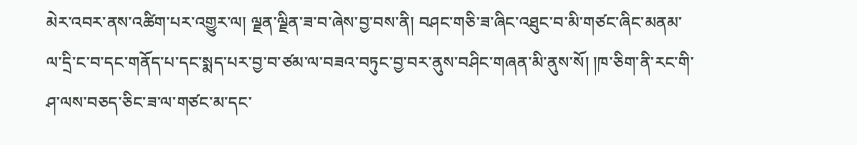མེར་འབར་ནས་འཚིག་པར་འགྱུར་ལ། ལྗན་ལྗིན་ཟ་བ་ཞེས་བྱ་བས་ནི། བཤང་གཅི་ཟ་ཞིང་འཐུང་བ་མི་གཙང་ཞིང་མནམ་ལ་དྲི་ང་བ་དང་གནོད་པ་དང་སྨད་པར་བྱ་བ་ཙམ་ལ་བཟའ་བཏུང་བྱ་བར་ནུས་བཤིང་གཞན་མི་ནུས་སོ། །ཁ་ཅིག་ནི་རང་གི་ཤ་ལས་བཅད་ཅིང་ཟ་ལ་གཙང་མ་དང་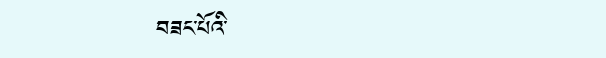བཟང་པོའི་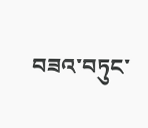བཟའ་བཏུང་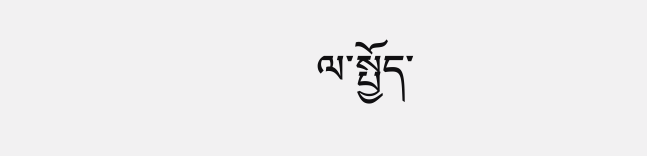ལ་སྤྱོད་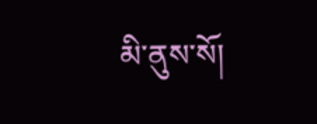མི་ནུས་སོ།